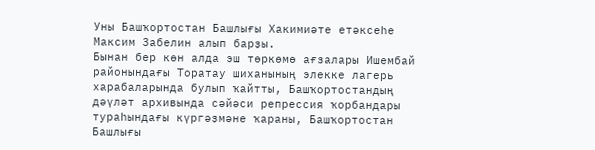Уны Башҡортостан Башлығы Хакимиәте етәксеһе Максим Забелин алып барҙы.
Бынан бер көн алда эш төркөмө ағзалары Ишембай районындағы Торатау шиханының элекке лагерь харабаларында булып ҡайтты, Башҡортостандың дәүләт архивында сәйәси репрессия ҡорбандары тураһындағы күргәҙмәне ҡараны, Башҡортостан Башлығы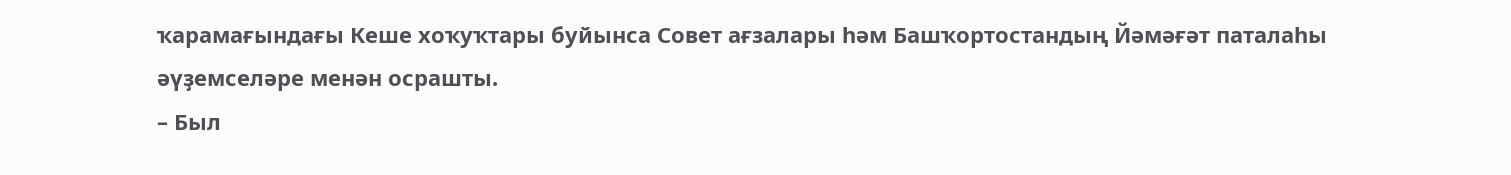ҡарамағындағы Кеше хоҡуҡтары буйынса Совет ағзалары һәм Башҡортостандың Йәмәғәт паталаһы әүҙемселәре менән осрашты.
– Был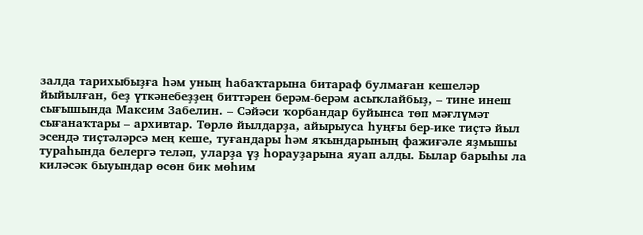залда тарихыбыҙға һәм уның һабаҡтарына битараф булмаған кешеләр йыйылған, беҙ үткәнебеҙҙең биттәрен берәм-берәм асыҡлайбыҙ, – тине инеш сығышында Максим Забелин. – Сәйәси ҡорбандар буйынса төп мәғлүмәт сығанаҡтары – архивтар. Төрлө йылдарҙа, айырыуса һуңғы бер-ике тиҫтә йыл эсендә тиҫтәләрсә мең кеше, туғандары һәм яҡындарының фажиғәле яҙмышы тураһында белергә теләп, уларҙа үҙ һорауҙарына яуап алды. Былар барыһы ла киләсәк быуындар өсөн бик мөһим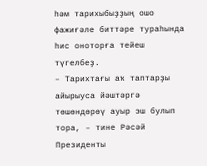һәм тарихыбыҙҙың ошо фажиғәле биттәре тураһында һис оноторға тейеш түгелбеҙ.
– Тарихтағы аҡ таптарҙы айырыуса йәштәргә төшөндөрөү ауыр эш булып тора, – тине Рәсәй Президенты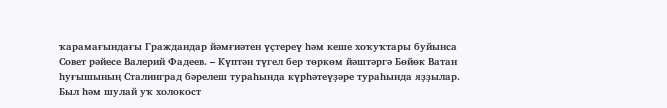ҡарамағындағы Граждандар йәмғиәтен үҫтереү һәм кеше хоҡуҡтары буйынса Совет рәйесе Валерий Фадеев. – Күптән түгел бер төркөм йәштәргә Бөйөк Ватан һуғышының Сталинград бәрелеш тураһында күрһәтеүҙәре тураһында яҙҙылар. Был һәм шулай уҡ холокост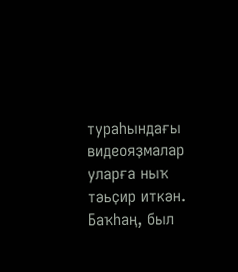тураһындағы видеояҙмалар уларға ныҡ тәьҫир иткән. Баҡһаң, был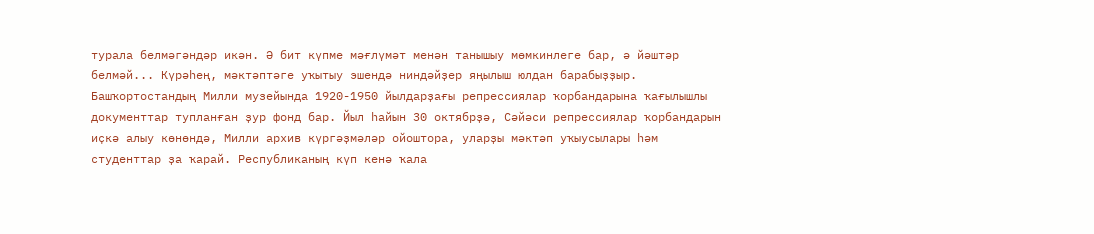турала белмәгәндәр икән. Ә бит күпме мәғлүмәт менән танышыу мөмкинлеге бар, ә йәштәр белмәй... Күрәһең, мәктәптәге уҡытыу эшендә ниндәйҙер яңылыш юлдан барабыҙҙыр.
Башҡортостандың Милли музейында 1920-1950 йылдарҙағы репрессиялар ҡорбандарына ҡағылышлы документтар тупланған ҙур фонд бар. Йыл һайын 30 октябрҙә, Сәйәси репрессиялар ҡорбандарын иҫкә алыу көнөндә, Милли архив күргәҙмәләр ойоштора, уларҙы мәктәп уҡыусылары һәм студенттар ҙа ҡарай. Республиканың күп кенә ҡала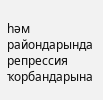һәм райондарында репрессия ҡорбандарына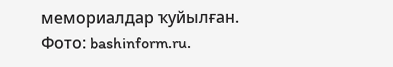мемориалдар ҡуйылған.
Фото: bashinform.ru.